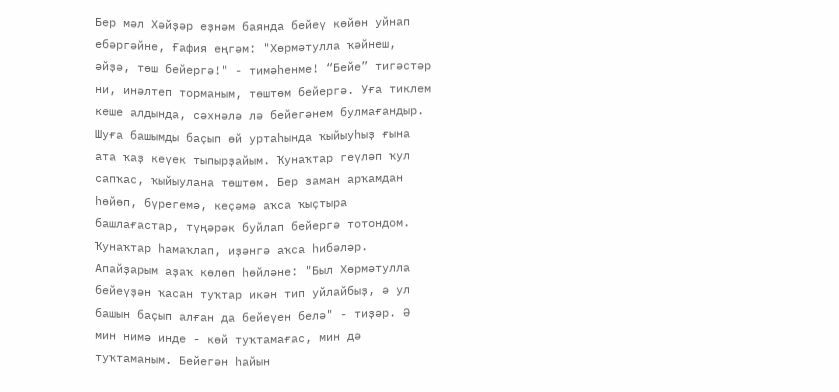Бер мәл Хәйҙәр еҙнәм баянда бейеү көйөн уйнап ебәргәйне, Ғафия еңгәм: "Хөрмәтулла ҡәйнеш, әйҙә, төш бейергә!" - тимәһенме! “Бейе” тигәстәр ни, инәлтеп торманым, төштөм бейергә. Уға тиклем кеше алдында, сәхнәлә лә бейегәнем булмағандыр. Шуға башымды баҫып өй уртаһында ҡыйыуһыҙ ғына ата ҡаҙ кеүек тыпырҙайым. Ҡунаҡтар геүләп ҡул сапҡас, ҡыйыулана төштөм. Бер заман арҡамдан һөйөп, бүрегемә, кеҫәмә аҡса ҡыҫтыра башлағастар, түңәрәк буйлап бейергә тотондом. Ҡунаҡтар һамаҡлап, иҙәнгә аҡса һибәләр.
Апайҙарым аҙаҡ көлөп һөйләне: "Был Хөрмәтулла бейеүҙән ҡасан туҡтар икән тип уйлайбыҙ, ә ул башын баҫып алған да бейеүен белә" - тиҙәр. Ә мин нимә инде - көй туҡтамағас, мин дә туҡтаманым. Бейегән һайын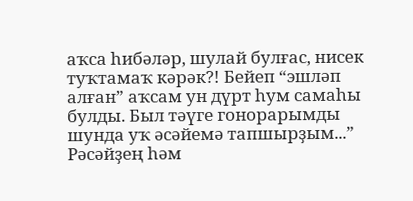аҡса һибәләр, шулай булғас, нисек туҡтамаҡ кәрәк?! Бейеп “эшләп алған” аҡсам ун дүрт һум самаһы булды. Был тәүге гонорарымды шунда уҡ әсәйемә тапшырҙым...”
Рәсәйҙең һәм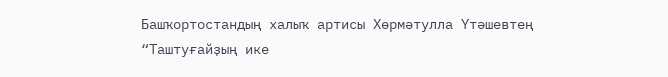Башҡортостандың халыҡ артисы Хөрмәтулла Үтәшевтең “Таштуғайҙың ике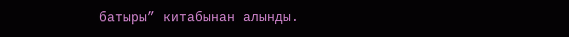батыры” китабынан алынды.